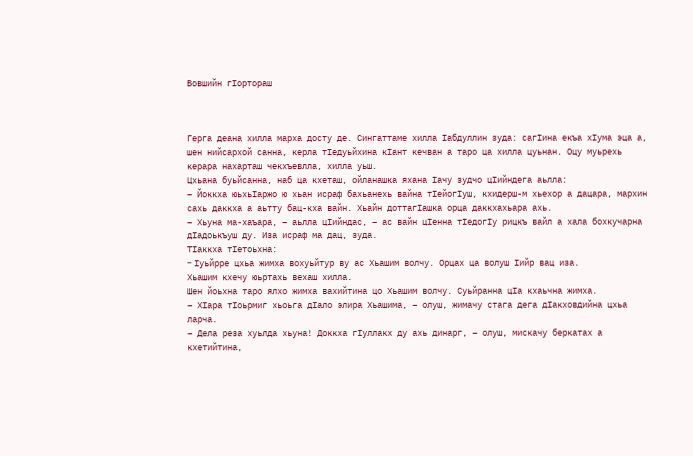Вовшийн гIортораш



Герга деана хилла марха досту де. Сингаттаме хилла Iабдуллин зуда: сагIина екъа хIума эца а, шен нийсархой санна, керла тIедуьйхина кIант кечван а таро ца хилла цуьнан. Оцу муьрехь керара нахарташ чекхъевлла, хилла уьш.
Цхьана буьйсанна, наб ца кхеташ, ойланашка яхана Iачу зудчо цIийндега аьлла:
– Йоккха юьхьIаржо ю хьан исраф бахьанехь вайна тIейогIуш, кхидерш-м хьехор а дацара, мархин сахь даккха а аьтту бац-кха вайн. Хьайн доттагIашка орца даккхахьара ахь.
– Хьуна ма-хаъара, – аьлла цIийндас, – ас вайн цIенна тIедогIу рицкъ вайл а хала бохкучарна дIадоькъуш ду. Иза исраф ма дац, зуда.
ТIаккха тIетоьхна:
– Iуьйрре цхьа жимха вохуьйтур ву ас Хьашим волчу. Орцах ца волуш Iийр вац иза.
Хьашим кхечу юьртахь вехаш хилла.
Шен йоьхна таро ялхо жимха вахийтина цо Хьашим волчу. Суьйранна цIа кхаьчна жимха.
– ХIара тIоьрмиг хьоьга дIало элира Хьашима, – олуш, жимачу стага дега дIакховдийна цхьа ларча.
– Дела реза хуьлда хьуна! Доккха гIуллакх ду ахь динарг, – олуш, мискачу беркатах а кхетийтина,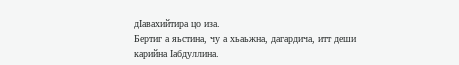дIавахийтира цо иза.
Бертиг а яьстина, чу а хьаьжна, дагардича, итт деши карийна Iабдуллина.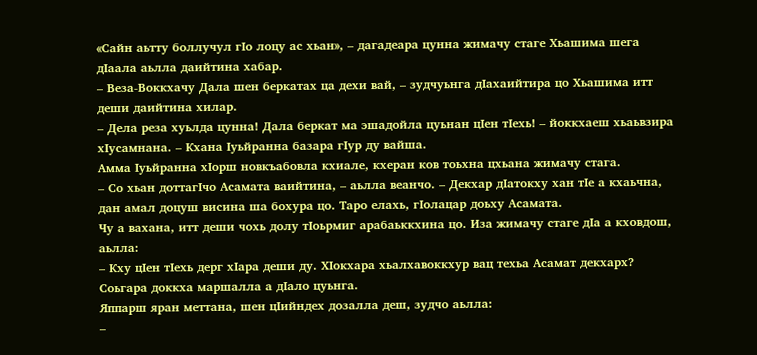«Сайн аьтту боллучул гIо лоцу ас хьан», – дагадеара цунна жимачу стаге Хьашима шега дIаала аьлла даийтина хабар.
– Веза-Воккхачу Дала шен беркатах ца дехи вай, – зудчуьнга дIахаийтира цо Хьашима итт деши даийтина хилар.
– Дела реза хуьлда цунна! Дала беркат ма эшадойла цуьнан цIен тIехь! – йоккхаеш хьаьвзира хIусамнана. – Кхана Iуьйранна базара гIур ду вайша.
Амма Iуьйранна хIорш новкъабовла кхиале, кхеран ков тоьхна цхьана жимачу стага.
– Со хьан доттагIчо Асамата ваийтина, – аьлла веанчо. – Декхар дIатокху хан тIе а кхаьчна, дан амал доцуш висина ша бохура цо. Таро елахь, гIолацар доьху Асамата.
Чу а вахана, итт деши чохь долу тIоьрмиг арабаьккхина цо. Иза жимачу стаге дIа а кховдош, аьлла:
– Кху цIен тIехь дерг хIара деши ду. ХIокхара хьалхавоккхур вац техьа Асамат декхарх? Соьгара доккха маршалла а дIало цуьнга.
Яппарш яран меттана, шен цIийндех дозалла деш, зудчо аьлла:
–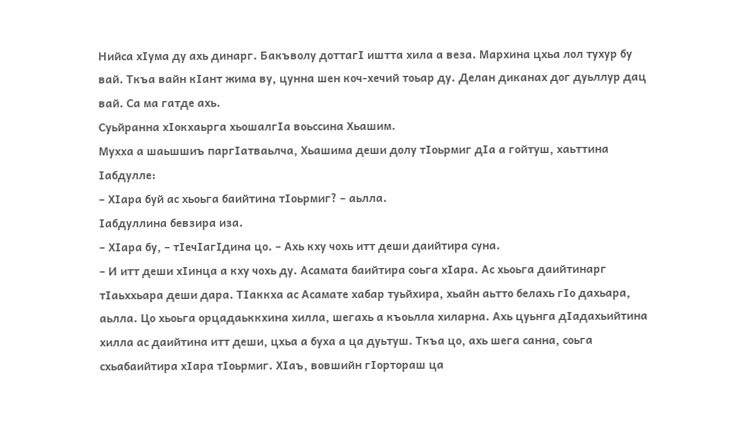Нийса хIума ду ахь динарг. Бакъволу доттагI иштта хила а веза. Мархина цхьа лол тухур бу вай. Ткъа вайн кIант жима ву, цунна шен коч-хечий тоьар ду. Делан диканах дог дуьллур дац вай. Са ма гатде ахь.
Суьйранна хIокхаьрга хьошалгIа воьссина Хьашим.
Мухха а шаьшшиъ паргIатваьлча, Хьашима деши долу тIоьрмиг дIа а гойтуш, хаьттина Iабдулле:
– ХIара буй ас хьоьга баийтина тIоьрмиг? – аьлла.
Iабдуллина бевзира иза.
– ХIара бу, – тIечIагIдина цо. – Ахь кху чохь итт деши даийтира суна.
– И итт деши хIинца а кху чохь ду. Асамата баийтира соьга хIара. Ас хьоьга даийтинарг тIаьххьара деши дара. ТIаккха ас Асамате хабар туьйхира, хьайн аьтто белахь гIо дахьара, аьлла. Цо хьоьга орцадаьккхина хилла, шегахь а къоьлла хиларна. Ахь цуьнга дIадахьийтина хилла ас даийтина итт деши, цхьа а буха а ца дуьтуш. Ткъа цо, ахь шега санна, соьга схьабаийтира хIара тIоьрмиг. ХIаъ, вовшийн гIортораш ца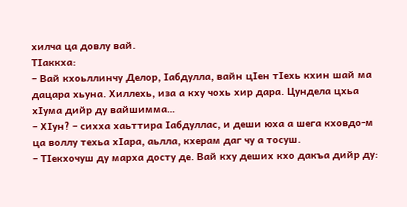хилча ца довлу вай.
ТIаккха:
– Вай кхоьллинчу Делор, Iабдулла, вайн цIен тIехь кхин шай ма дацара хьуна. Хиллехь, иза а кху чохь хир дара. Цундела цхьа хIума дийр ду вайшимма…
– ХIун? – сихха хаьттира Iабдуллас, и деши юха а шега кховдо-м ца воллу техьа хIара, аьлла, кхерам даг чу а тосуш.
– ТIекхочуш ду марха досту де. Вай кху деших кхо дакъа дийр ду: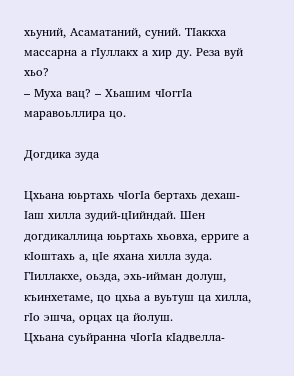хьуний, Асаматаний, суний. ТIаккха массарна а гIуллакх а хир ду. Реза вуй хьо?
– Муха вац? – Хьашим чIоггIа маравоьллира цо.

Догдика зуда

Цхьана юьртахь чIогIа бертахь дехаш-Iаш хилла зудий-цIийндай. Шен догдикаллица юьртахь хьовха, ерриге а кIоштахь а, цIе яхана хилла зуда. ГIиллакхе, оьзда, эхь-ийман долуш, къинхетаме, цо цхьа а вуьтуш ца хилла, гIо эшча, орцах ца йолуш.
Цхьана суьйранна чIогIа кIадвелла-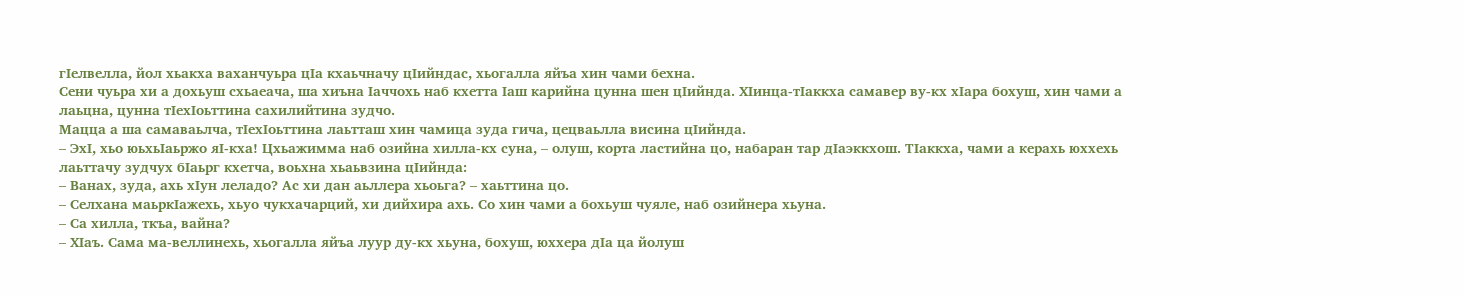гIелвелла, йол хьакха ваханчуьра цIа кхаьчначу цIийндас, хьогалла яйъа хин чами бехна.
Сени чуьра хи а дохьуш схьаеача, ша хиъна Iаччохь наб кхетта Iаш карийна цунна шен цIийнда. ХIинца-тIаккха самавер ву-кх хIара бохуш, хин чами а лаьцна, цунна тIехIоьттина сахилийтина зудчо.
Мацца а ша самаваьлча, тIехIоьттина лаьтташ хин чамица зуда гича, цецваьлла висина цIийнда.
– ЭхI, хьо юьхьIаьржо яI-кха! Цхьажимма наб озийна хилла-кх суна, – олуш, корта ластийна цо, набаран тар дIаэккхош. ТIаккха, чами а керахь юххехь лаьттачу зудчух бIаьрг кхетча, воьхна хьаьвзина цIийнда:
– Ванах, зуда, ахь хIун леладо? Ас хи дан аьллера хьоьга? – хаьттина цо.
– Селхана маьркIажехь, хьуо чукхачарций, хи дийхира ахь. Со хин чами а бохьуш чуяле, наб озийнера хьуна.
– Са хилла, ткъа, вайна?
– ХIаъ. Сама ма-веллинехь, хьогалла яйъа луур ду-кх хьуна, бохуш, юххера дIа ца йолуш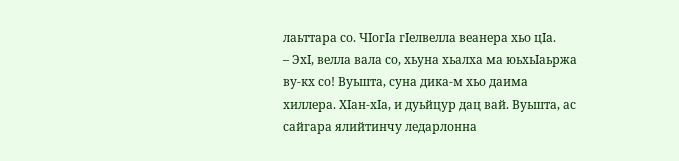лаьттара со. ЧIогIа гIелвелла веанера хьо цIа.
– ЭхI, велла вала со, хьуна хьалха ма юьхьIаьржа ву-кх со! Вуьшта, суна дика-м хьо даима хиллера. ХIан-хIа, и дуьйцур дац вай. Вуьшта, ас сайгара ялийтинчу ледарлонна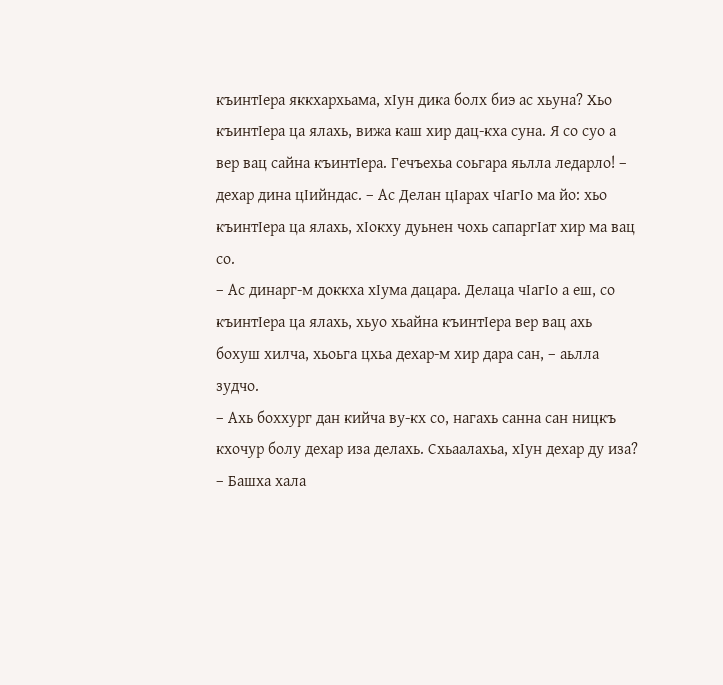къинтIера яккхархьама, хIун дика болх биэ ас хьуна? Хьо къинтIера ца ялахь, вижа каш хир дац-кха суна. Я со суо а вер вац сайна къинтIера. Гечъехьа соьгара яьлла ледарло! – дехар дина цIийндас. – Ас Делан цIарах чIагIо ма йо: хьо къинтIера ца ялахь, хIокху дуьнен чохь сапаргIат хир ма вац со.
– Ас динарг-м доккха хIума дацара. Делаца чIагIо а еш, со къинтIера ца ялахь, хьуо хьайна къинтIера вер вац ахь бохуш хилча, хьоьга цхьа дехар-м хир дара сан, – аьлла зудчо.
– Ахь боххург дан кийча ву-кх со, нагахь санна сан ницкъ кхочур болу дехар иза делахь. Схьаалахьа, хIун дехар ду иза?
– Башха хала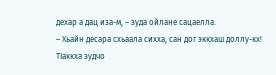дехар а дац иза-м, – зуда ойлане сацаелла.
– Хьайн десара схьаала сихха, сан дог эккхаш доллу-кх!
ТIаккха зудчо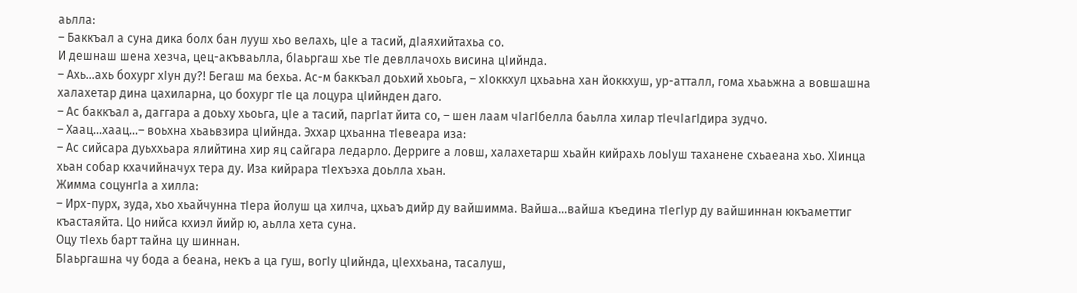аьлла:
– Баккъал а суна дика болх бан лууш хьо велахь, цIе а тасий, дIаяхийтахьа со.
И дешнаш шена хезча, цец-акъваьлла, бIаьргаш хье тIе девллачохь висина цIийнда.
– Ахь…ахь бохург хIун ду?! Бегаш ма бехьа. Ас-м баккъал доьхий хьоьга, – хIоккхул цхьаьна хан йоккхуш, ур-атталл, гома хьаьжна а вовшашна халахетар дина цахиларна, цо бохург тIе ца лоцура цIийнден даго.
– Ас баккъал а, даггара а доьху хьоьга, цIе а тасий, паргIат йита со, – шен лаам чIагIбелла баьлла хилар тIечIагIдира зудчо.
– Хаац…хаац…– воьхна хьаьвзира цIийнда. Эххар цхьанна тIевеара иза:
– Ас сийсара дуьххьара ялийтина хир яц сайгара ледарло. Дерриге а ловш, халахетарш хьайн кийрахь лоьIуш таханене схьаеана хьо. ХIинца хьан собар кхачийначух тера ду. Иза кийрара тIехъэха доьлла хьан.
Жимма соцунгIа а хилла:
– Ирх-пурх, зуда, хьо хьайчунна тIера йолуш ца хилча, цхьаъ дийр ду вайшимма. Вайша…вайша къедина тIегIур ду вайшиннан юкъаметтиг къастаяйта. Цо нийса кхиэл йийр ю, аьлла хета суна.
Оцу тIехь барт тайна цу шиннан.
БIаьргашна чу бода а беана, некъ а ца гуш, вогIу цIийнда, цIеххьана, тасалуш,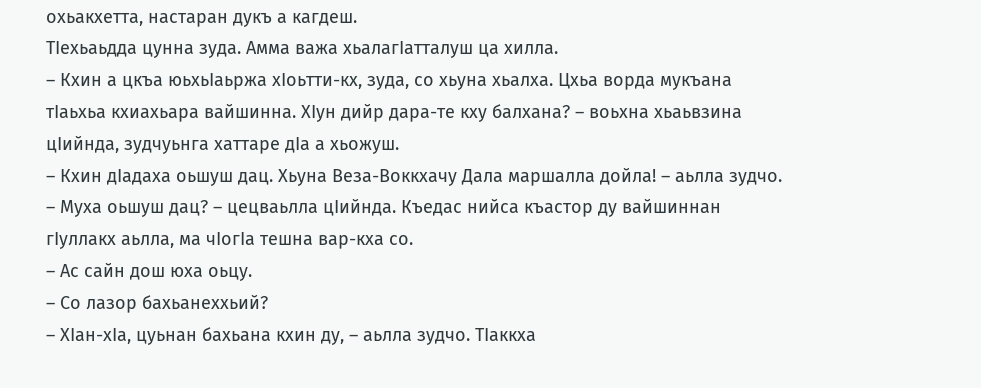охьакхетта, настаран дукъ а кагдеш.
ТIехьаьдда цунна зуда. Амма важа хьалагIатталуш ца хилла.
– Кхин а цкъа юьхьIаьржа хIоьтти-кх, зуда, со хьуна хьалха. Цхьа ворда мукъана тIаьхьа кхиахьара вайшинна. ХIун дийр дара-те кху балхана? – воьхна хьаьвзина цIийнда, зудчуьнга хаттаре дIа а хьожуш.
– Кхин дIадаха оьшуш дац. Хьуна Веза-Воккхачу Дала маршалла дойла! – аьлла зудчо.
– Муха оьшуш дац? – цецваьлла цIийнда. Къедас нийса къастор ду вайшиннан гIуллакх аьлла, ма чIогIа тешна вар-кха со.
– Ас сайн дош юха оьцу.
– Со лазор бахьанеххьий?
– ХIан-хIа, цуьнан бахьана кхин ду, – аьлла зудчо. ТIаккха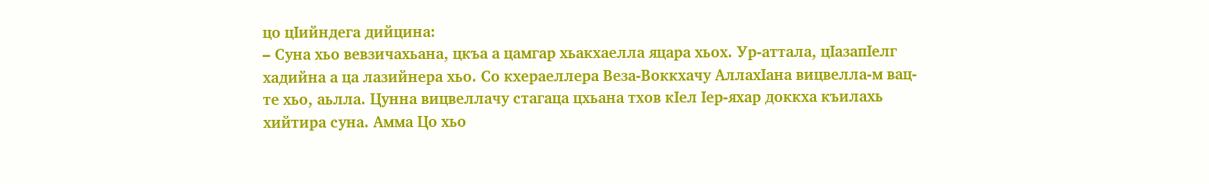цо цIийндега дийцина:
– Суна хьо вевзичахьана, цкъа а цамгар хьакхаелла яцара хьох. Ур-аттала, цIазапIелг хадийна а ца лазийнера хьо. Со кхераеллера Веза-Воккхачу АллахIана вицвелла-м вац-те хьо, аьлла. Цунна вицвеллачу стагаца цхьана тхов кIел Iер-яхар доккха къилахь хийтира суна. Амма Цо хьо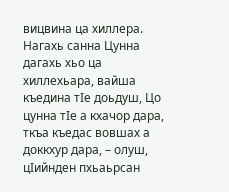вицвина ца хиллера. Нагахь санна Цунна дагахь хьо ца хиллехьара, вайша къедина тIе доьдуш, Цо цунна тIе а кхачор дара, ткъа къедас вовшах а доккхур дара, – олуш, цIийнден пхьаьрсан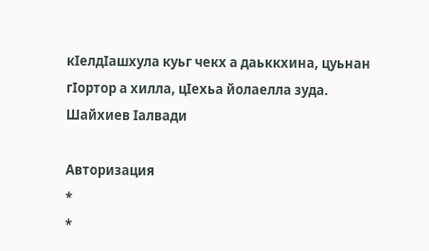кIелдIашхула куьг чекх а даьккхина, цуьнан гIортор а хилла, цIехьа йолаелла зуда.
Шайхиев Iалвади

Авторизация
*
*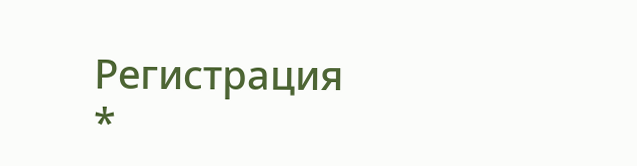Регистрация
*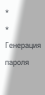*
*
Генерация пароля